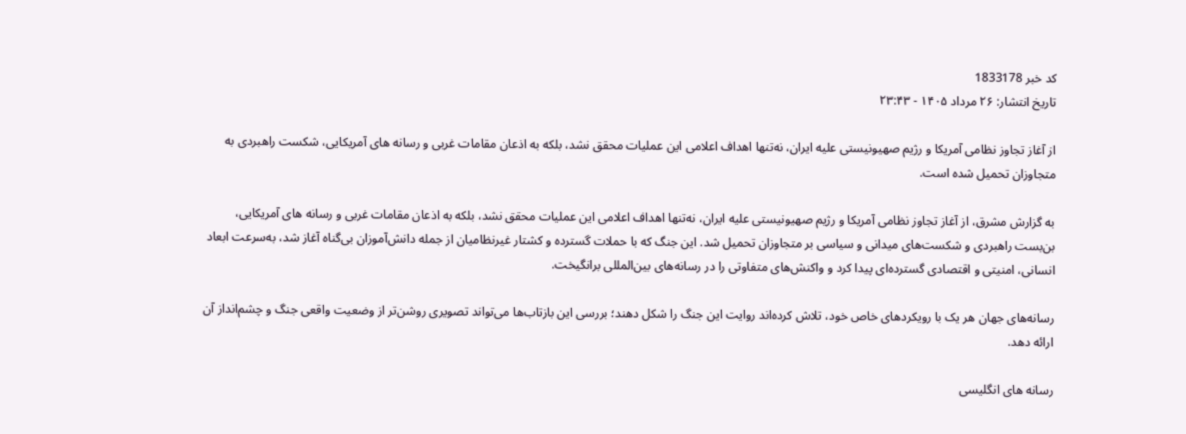کد خبر 1833178
تاریخ انتشار: ۲۶ مرداد ۱۴۰۵ - ۲۳:۴۳

از آغاز تجاوز نظامی آمریکا و رژیم صهیونیستی علیه ایران، نه‌تنها اهداف اعلامی این عملیات محقق نشد، بلکه به اذعان مقامات غربی و رسانه های آمریکایی، شکست راهبردی به متجاوزان تحمیل شده است.

به گزارش مشرق، از آغاز تجاوز نظامی آمریکا و رژیم صهیونیستی علیه ایران، نه‌تنها اهداف اعلامی این عملیات محقق نشد، بلکه به اذعان مقامات غربی و رسانه های آمریکایی، بن‌بست راهبردی و شکست‌های میدانی و سیاسی بر متجاوزان تحمیل شد. این جنگ که با حملات گسترده و کشتار غیرنظامیان از جمله دانش‌آموزان بی‌گناه آغاز شد، به‌سرعت ابعاد انسانی، امنیتی و اقتصادی گسترده‌ای پیدا کرد و واکنش‌های متفاوتی را در رسانه‌های بین‌المللی برانگیخت.

رسانه‌های جهان هر یک با رویکردهای خاص خود، تلاش کرده‌اند روایت این جنگ را شکل دهند؛ بررسی این بازتاب‌ها می‌تواند تصویری روشن‌تر از وضعیت واقعی جنگ و چشم‌انداز آن ارائه دهد.

رسانه های انگلیسی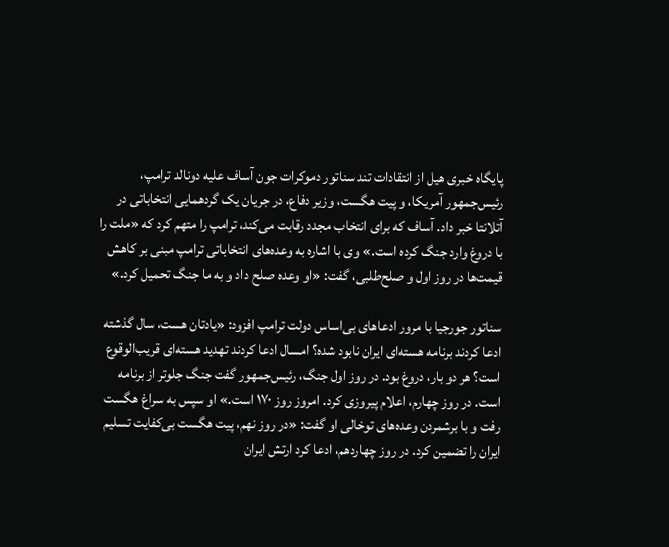پایگاه خبری هیل از انتقادات تند سناتور دموکرات جون آساف علیه دونالد ترامپ، رئیس‌جمهور آمریکا، و پیت هگست، وزیر دفاع، در جریان یک گردهمایی انتخاباتی در آتلانتا خبر داد. آساف که برای انتخاب مجدد رقابت می‌کند، ترامپ را متهم کرد که «ملت را با دروغ وارد جنگ کرده است.» وی با اشاره به وعده‌های انتخاباتی ترامپ مبنی بر کاهش قیمت‌ها در روز اول و صلح‌طلبی، گفت: «او وعده صلح داد و به ما جنگ تحمیل کرد.»

سناتور جورجیا با مرور ادعاهای بی‌اساس دولت ترامپ افزود: «یادتان هست، سال گذشته ادعا کردند برنامه هسته‌ای ایران نابود شده؟ امسال ادعا کردند تهدید هسته‌ای قریب‌الوقوع است؟ هر دو بار، دروغ بود. در روز اول جنگ، رئیس‌جمهور گفت جنگ جلوتر از برنامه است. در روز چهارم، اعلام پیروزی کرد. امروز روز ۱۷۰ است.» او سپس به سراغ هگست رفت و با برشمردن وعده‌های توخالی او گفت: «در روز نهم، پیت هگست بی‌کفایت تسلیم ایران را تضمین کرد. در روز چهاردهم، ادعا کرد ارتش ایران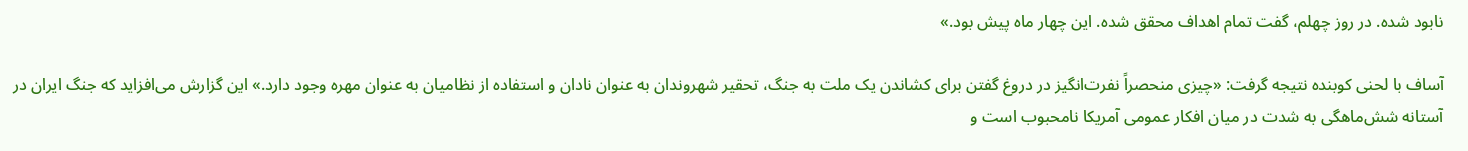نابود شده. در روز چهلم، گفت تمام اهداف محقق شده. این چهار ماه پیش بود.»

آساف با لحنی کوبنده نتیجه گرفت: «چیزی منحصراً نفرت‌انگیز در دروغ گفتن برای کشاندن یک ملت به جنگ، تحقیر شهروندان به عنوان نادان و استفاده از نظامیان به عنوان مهره وجود دارد.» این گزارش می‌افزاید که جنگ ایران در آستانه شش‌ماهگی به شدت در میان افکار عمومی آمریکا نامحبوب است و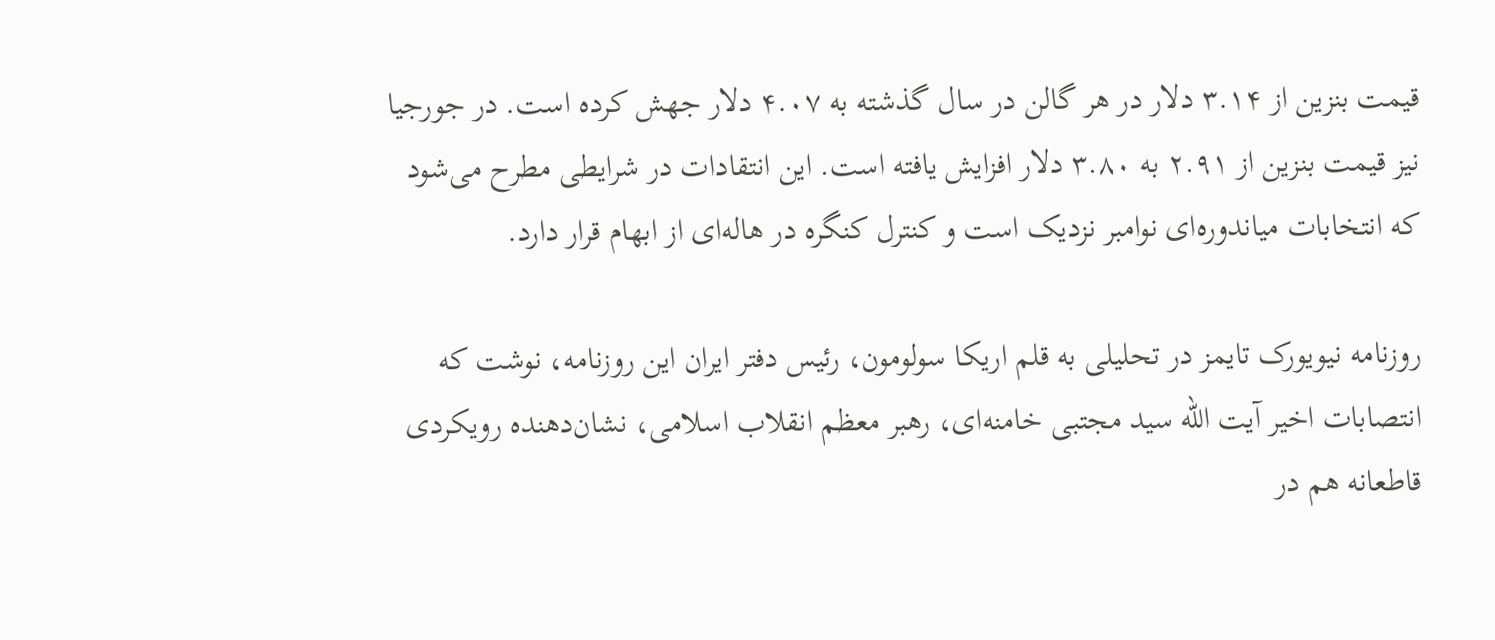قیمت بنزین از ۳.۱۴ دلار در هر گالن در سال گذشته به ۴.۰۷ دلار جهش کرده است. در جورجیا نیز قیمت بنزین از ۲.۹۱ به ۳.۸۰ دلار افزایش یافته است. این انتقادات در شرایطی مطرح می‌شود که انتخابات میاندوره‌ای نوامبر نزدیک است و کنترل کنگره در هاله‌ای از ابهام قرار دارد.

روزنامه نیویورک تایمز در تحلیلی به قلم اریکا سولومون، رئیس دفتر ایران این روزنامه، نوشت که انتصابات اخیر آیت الله سید مجتبی خامنه‌ای، رهبر معظم انقلاب اسلامی، نشان‌دهنده رویکردی قاطعانه هم در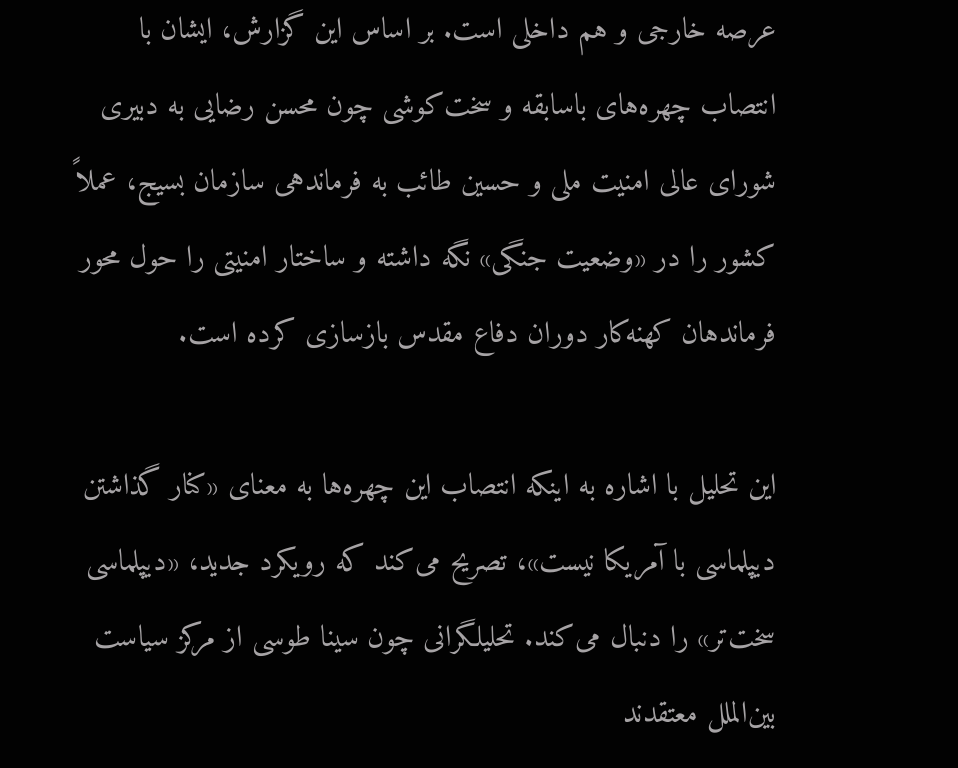عرصه خارجی و هم داخلی است. بر اساس این گزارش، ایشان با انتصاب چهره‌های باسابقه و سخت‌کوشی چون محسن رضایی به دبیری شورای عالی امنیت ملی و حسین طائب به فرماندهی سازمان بسیج، عملاً کشور را در «وضعیت جنگی» نگه داشته و ساختار امنیتی را حول محور فرماندهان کهنه‌کار دوران دفاع مقدس بازسازی کرده است.

این تحلیل با اشاره به اینکه انتصاب این چهره‌ها به معنای «کنار گذاشتن دیپلماسی با آمریکا نیست»، تصریح می‌کند که رویکرد جدید، «دیپلماسی سخت‌تر» را دنبال می‌کند. تحلیلگرانی چون سینا طوسی از مرکز سیاست بین‌الملل معتقدند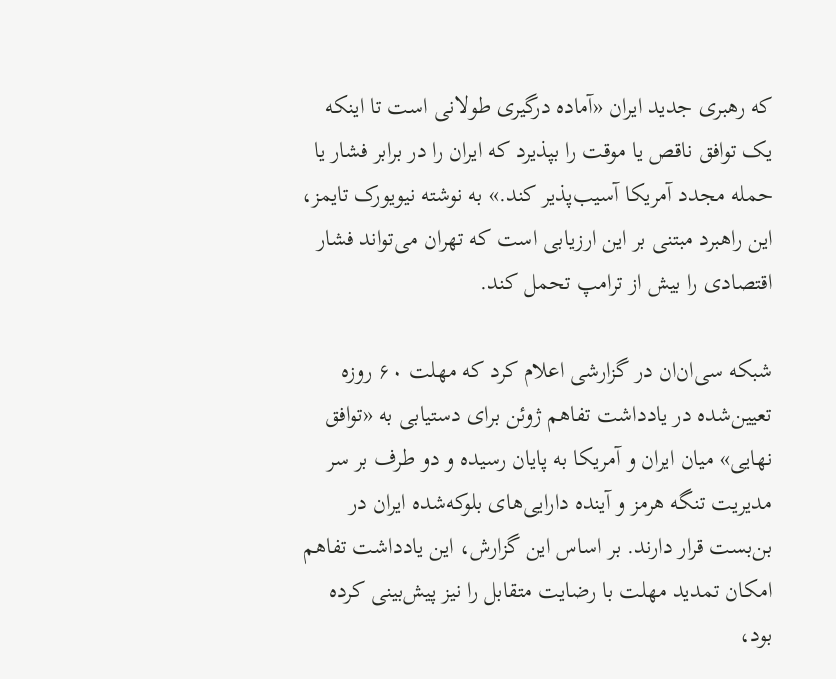که رهبری جدید ایران «آماده درگیری طولانی است تا اینکه یک توافق ناقص یا موقت را بپذیرد که ایران را در برابر فشار یا حمله مجدد آمریکا آسیب‌پذیر کند.» به نوشته نیویورک تایمز، این راهبرد مبتنی بر این ارزیابی است که تهران می‌تواند فشار اقتصادی را بیش از ترامپ تحمل کند.

شبکه سی‌ان‌ان در گزارشی اعلام کرد که مهلت ۶۰ روزه تعیین‌شده در یادداشت تفاهم ژوئن برای دستیابی به «توافق نهایی» میان ایران و آمریکا به پایان رسیده و دو طرف بر سر مدیریت تنگه هرمز و آینده دارایی‌های بلوکه‌شده ایران در بن‌بست قرار دارند. بر اساس این گزارش، این یادداشت تفاهم امکان تمدید مهلت با رضایت متقابل را نیز پیش‌بینی کرده بود،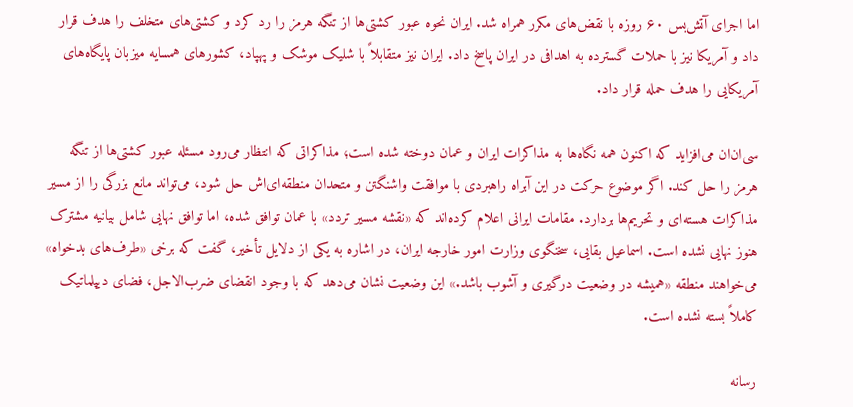اما اجرای آتش‌بس ۶۰ روزه با نقض‌های مکرر همراه شد. ایران نحوه عبور کشتی‌ها از تنگه هرمز را رد کرد و کشتی‌های متخلف را هدف قرار داد و آمریکا نیز با حملات گسترده به اهدافی در ایران پاسخ داد. ایران نیز متقابلاً با شلیک موشک و پهپاد، کشورهای همسایه میزبان پایگاه‌های آمریکایی را هدف حمله قرار داد.

سی‌ان‌ان می‌افزاید که اکنون همه نگاه‌ها به مذاکرات ایران و عمان دوخته شده است؛ مذاکراتی که انتظار می‌رود مسئله عبور کشتی‌ها از تنگه هرمز را حل کند. اگر موضوع حرکت در این آبراه راهبردی با موافقت واشنگتن و متحدان منطقه‌ای‌اش حل شود، می‌تواند مانع بزرگی را از مسیر مذاکرات هسته‌ای و تحریم‌ها بردارد. مقامات ایرانی اعلام کرده‌اند که «نقشه مسیر تردد» با عمان توافق شده، اما توافق نهایی شامل بیانیه مشترک هنوز نهایی نشده است. اسماعیل بقایی، سخنگوی وزارت امور خارجه ایران، در اشاره به یکی از دلایل تأخیر، گفت که برخی «طرف‌های بدخواه» می‌خواهند منطقه «همیشه در وضعیت درگیری و آشوب باشد.» این وضعیت نشان می‌دهد که با وجود انقضای ضرب‌الاجل، فضای دیپلماتیک کاملاً بسته نشده است.

رسانه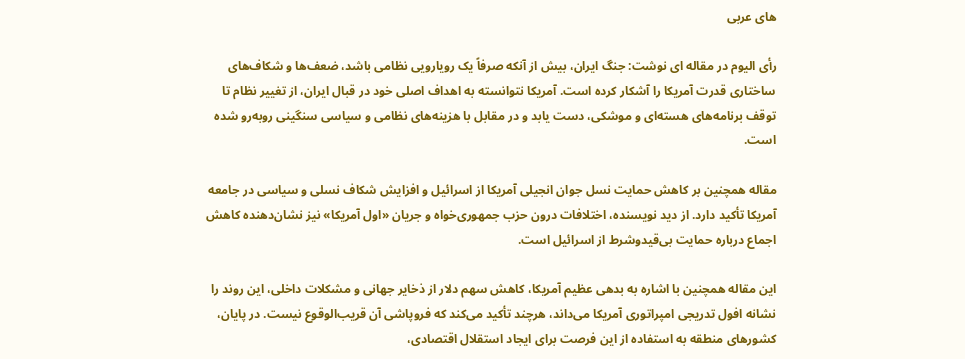های عربی

رأی الیوم در مقاله ای نوشت: جنگ ایران، بیش از آنکه صرفاً یک رویارویی نظامی باشد، ضعف‌ها و شکاف‌های ساختاری قدرت آمریکا را آشکار کرده است. آمریکا نتوانسته به اهداف اصلی خود در قبال ایران، از تغییر نظام تا توقف برنامه‌های هسته‌ای و موشکی، دست یابد و در مقابل با هزینه‌های نظامی و سیاسی سنگینی روبه‌رو شده است.

مقاله همچنین بر کاهش حمایت نسل جوان انجیلی آمریکا از اسرائیل و افزایش شکاف نسلی و سیاسی در جامعه آمریکا تأکید دارد. از دید نویسنده، اختلافات درون حزب جمهوری‌خواه و جریان «اول آمریکا» نیز نشان‌دهنده کاهش اجماع درباره حمایت بی‌قیدوشرط از اسرائیل است.

این مقاله همچنین با اشاره به بدهی عظیم آمریکا، کاهش سهم دلار از ذخایر جهانی و مشکلات داخلی، این روند را نشانه افول تدریجی امپراتوری آمریکا می‌داند، هرچند تأکید می‌کند که فروپاشی آن قریب‌الوقوع نیست. در پایان، کشورهای منطقه به استفاده از این فرصت برای ایجاد استقلال اقتصادی،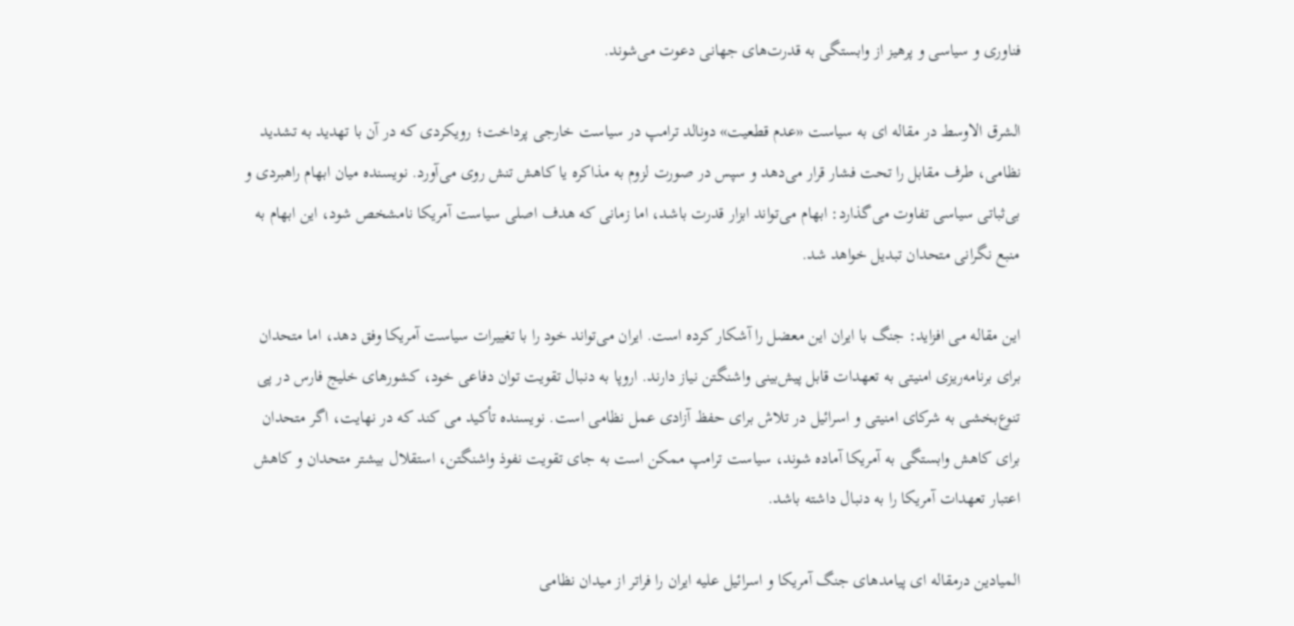فناوری و سیاسی و پرهیز از وابستگی به قدرت‌های جهانی دعوت می‌شوند.

الشرق الاوسط در مقاله ای به سیاست «عدم قطعیت» دونالد ترامپ در سیاست خارجی پرداخت؛ رویکردی که در آن با تهدید به تشدید نظامی، طرف مقابل را تحت فشار قرار می‌دهد و سپس در صورت لزوم به مذاکره یا کاهش تنش روی می‌آورد. نویسنده میان ابهام راهبردی و بی‌ثباتی سیاسی تفاوت می‌گذارد: ابهام می‌تواند ابزار قدرت باشد، اما زمانی که هدف اصلی سیاست آمریکا نامشخص شود، این ابهام به منبع نگرانی متحدان تبدیل خواهد شد.

این مقاله می افزاید: جنگ با ایران این معضل را آشکار کرده است. ایران می‌تواند خود را با تغییرات سیاست آمریکا وفق دهد، اما متحدان برای برنامه‌ریزی امنیتی به تعهدات قابل پیش‌بینی واشنگتن نیاز دارند. اروپا به دنبال تقویت توان دفاعی خود، کشورهای خلیج فارس در پی تنوع‌بخشی به شرکای امنیتی و اسرائیل در تلاش برای حفظ آزادی عمل نظامی است. نویسنده تأکید می کند که در نهایت، اگر متحدان برای کاهش وابستگی به آمریکا آماده شوند، سیاست ترامپ ممکن است به جای تقویت نفوذ واشنگتن، استقلال بیشتر متحدان و کاهش اعتبار تعهدات آمریکا را به دنبال داشته باشد.

المیادین درمقاله ای پیامدهای جنگ آمریکا و اسرائیل علیه ایران را فراتر از میدان نظامی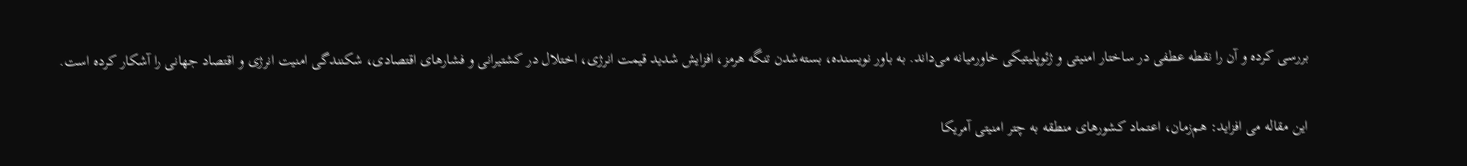بررسی کرده و آن را نقطه عطفی در ساختار امنیتی و ژئوپلیتیکی خاورمیانه می‌داند. به باور نویسنده، بسته‌شدن تنگه هرمز، افزایش شدید قیمت انرژی، اختلال در کشتیرانی و فشارهای اقتصادی، شکنندگی امنیت انرژی و اقتصاد جهانی را آشکار کرده است.

این مقاله می افزاید: هم‌زمان، اعتماد کشورهای منطقه به چتر امنیتی آمریکا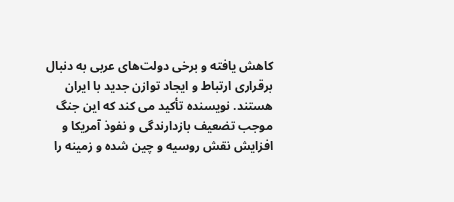کاهش یافته و برخی دولت‌های عربی به دنبال برقراری ارتباط و ایجاد توازن جدید با ایران هستند. نویسنده تأکید می کند که این جنگ موجب تضعیف بازدارندگی و نفوذ آمریکا و افزایش نقش روسیه و چین شده و زمینه را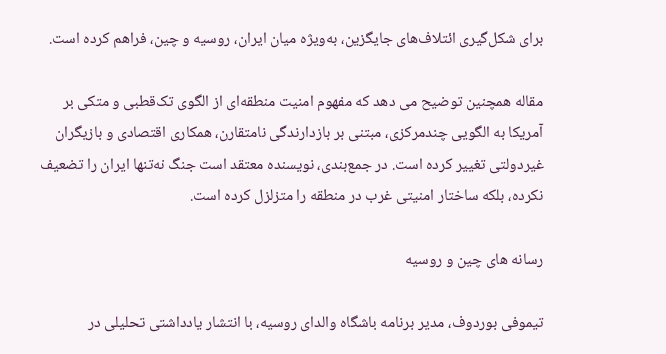برای شکل‌گیری ائتلاف‌های جایگزین، به‌ویژه میان ایران، روسیه و چین، فراهم کرده است.

مقاله همچنین توضیح می دهد که مفهوم امنیت منطقه‌ای از الگوی تک‌قطبی و متکی بر آمریکا به الگویی چندمرکزی، مبتنی بر بازدارندگی نامتقارن، همکاری اقتصادی و بازیگران غیردولتی تغییر کرده است. در جمع‌بندی، نویسنده معتقد است جنگ نه‌تنها ایران را تضعیف نکرده، بلکه ساختار امنیتی غرب در منطقه را متزلزل کرده است.

رسانه های چین و روسیه

تیموفی بوردوف، مدیر برنامه باشگاه والدای روسیه، با انتشار یادداشتی تحلیلی در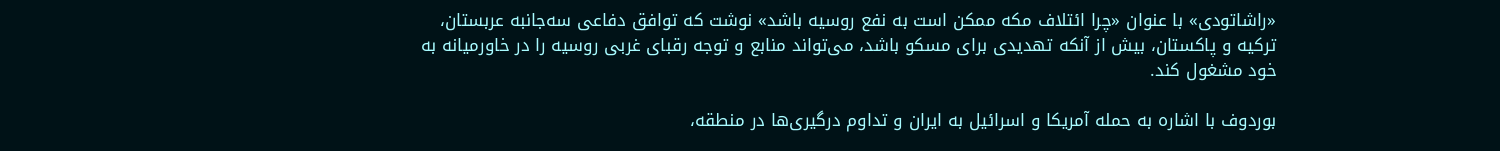«راشاتودی» با عنوان «چرا ائتلاف مکه ممکن است به نفع روسیه باشد» نوشت که توافق دفاعی سه‌جانبه عربستان، ترکیه و پاکستان، بیش از آنکه تهدیدی برای مسکو باشد، می‌تواند منابع و توجه رقبای غربی روسیه را در خاورمیانه به خود مشغول کند.

بوردوف با اشاره به حمله آمریکا و اسرائیل به ایران و تداوم درگیری‌ها در منطقه،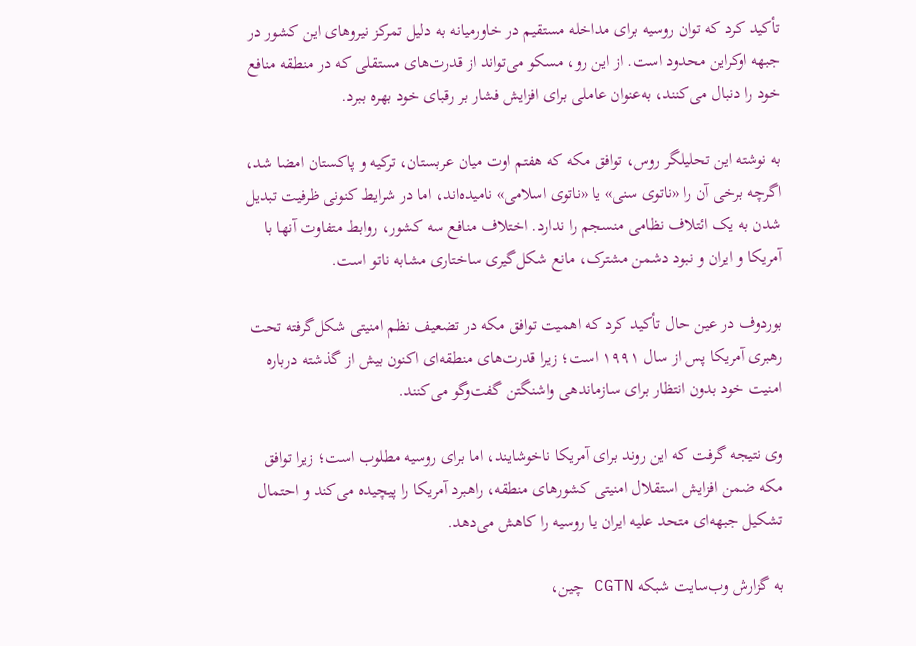تأکید کرد که توان روسیه برای مداخله مستقیم در خاورمیانه به دلیل تمرکز نیروهای این کشور در جبهه اوکراین محدود است. از این رو، مسکو می‌تواند از قدرت‌های مستقلی که در منطقه منافع خود را دنبال می‌کنند، به‌عنوان عاملی برای افزایش فشار بر رقبای خود بهره ببرد.

به نوشته این تحلیلگر روس، توافق مکه که هفتم اوت میان عربستان، ترکیه و پاکستان امضا شد، اگرچه برخی آن را «ناتوی سنی» یا «ناتوی اسلامی» نامیده‌اند، اما در شرایط کنونی ظرفیت تبدیل شدن به یک ائتلاف نظامی منسجم را ندارد. اختلاف منافع سه کشور، روابط متفاوت آنها با آمریکا و ایران و نبود دشمن مشترک، مانع شکل‌گیری ساختاری مشابه ناتو است.

بوردوف در عین حال تأکید کرد که اهمیت توافق مکه در تضعیف نظم امنیتی شکل‌گرفته تحت رهبری آمریکا پس از سال ۱۹۹۱ است؛ زیرا قدرت‌های منطقه‌ای اکنون بیش از گذشته درباره امنیت خود بدون انتظار برای سازماندهی واشنگتن گفت‌وگو می‌کنند.

وی نتیجه گرفت که این روند برای آمریکا ناخوشایند، اما برای روسیه مطلوب است؛ زیرا توافق مکه ضمن افزایش استقلال امنیتی کشورهای منطقه، راهبرد آمریکا را پیچیده می‌کند و احتمال تشکیل جبهه‌ای متحد علیه ایران یا روسیه را کاهش می‌دهد.

به گزارش وب‌سایت شبکه CGTN چین،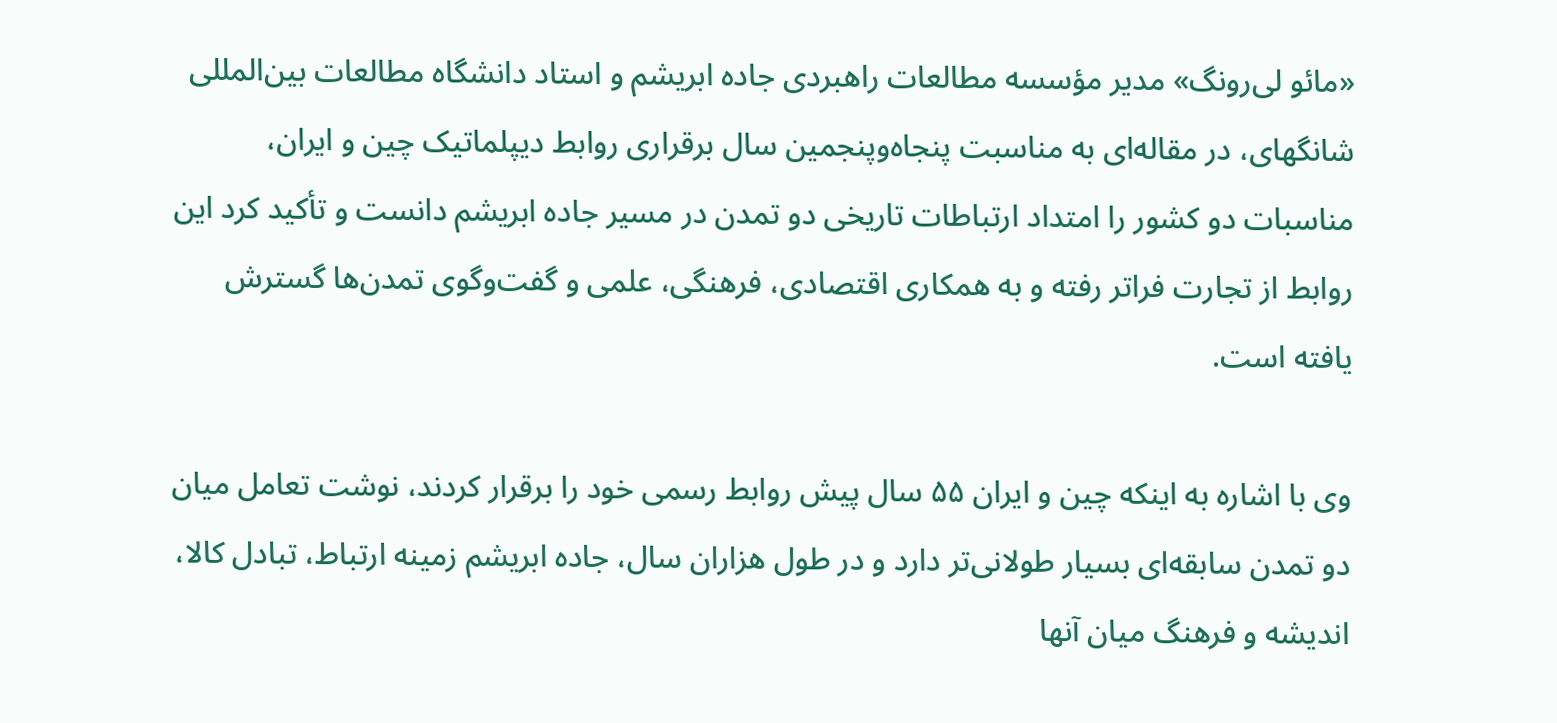«مائو لی‌رونگ» مدیر مؤسسه مطالعات راهبردی جاده ابریشم و استاد دانشگاه مطالعات بین‌المللی شانگهای، در مقاله‌ای به مناسبت پنجاه‌وپنجمین سال برقراری روابط دیپلماتیک چین و ایران، مناسبات دو کشور را امتداد ارتباطات تاریخی دو تمدن در مسیر جاده ابریشم دانست و تأکید کرد این روابط از تجارت فراتر رفته و به همکاری اقتصادی، فرهنگی، علمی و گفت‌وگوی تمدن‌ها گسترش یافته است.

وی با اشاره به اینکه چین و ایران ۵۵ سال پیش روابط رسمی خود را برقرار کردند، نوشت تعامل میان دو تمدن سابقه‌ای بسیار طولانی‌تر دارد و در طول هزاران سال، جاده ابریشم زمینه ارتباط، تبادل کالا، اندیشه و فرهنگ میان آنها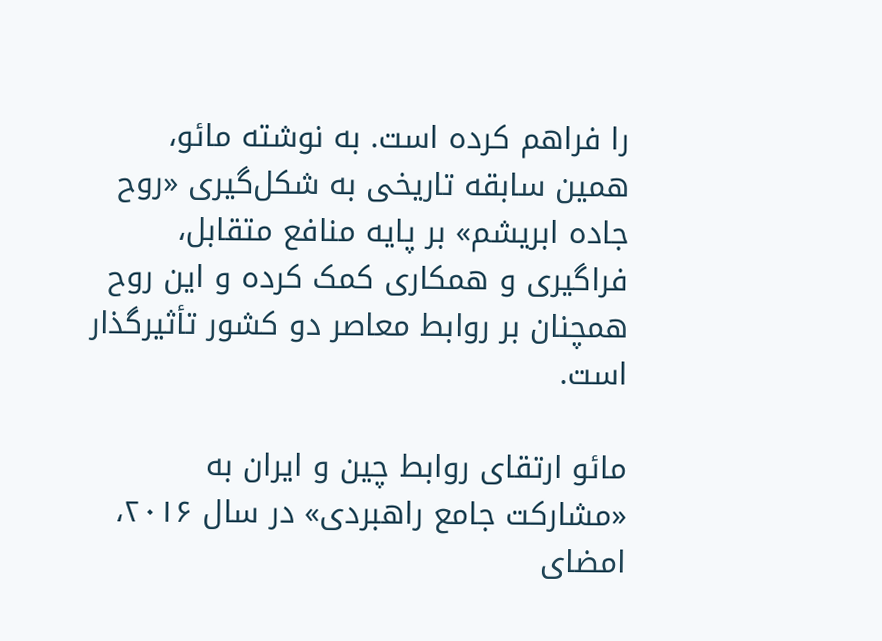را فراهم کرده است. به نوشته مائو، همین سابقه تاریخی به شکل‌گیری «روح جاده ابریشم» بر پایه منافع متقابل، فراگیری و همکاری کمک کرده و این روح همچنان بر روابط معاصر دو کشور تأثیرگذار است.

مائو ارتقای روابط چین و ایران به «مشارکت جامع راهبردی» در سال ۲۰۱۶، امضای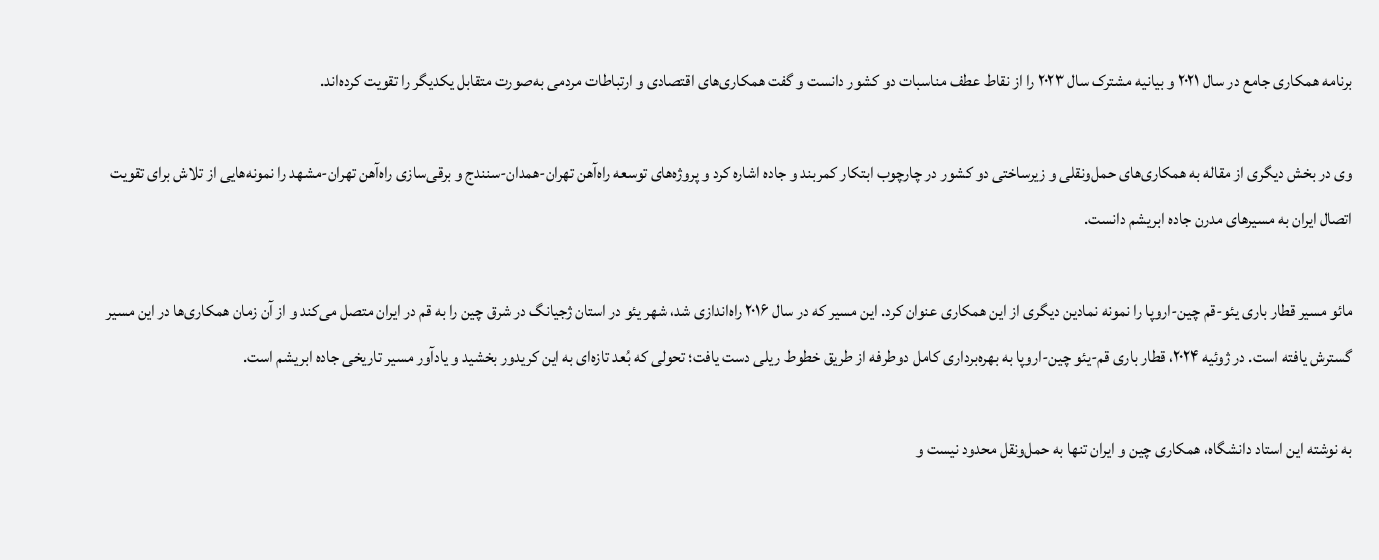برنامه همکاری جامع در سال ۲۰۲۱ و بیانیه مشترک سال ۲۰۲۳ را از نقاط عطف مناسبات دو کشور دانست و گفت همکاری‌های اقتصادی و ارتباطات مردمی به‌صورت متقابل یکدیگر را تقویت کرده‌اند.

وی در بخش دیگری از مقاله به همکاری‌های حمل‌ونقلی و زیرساختی دو کشور در چارچوب ابتکار کمربند و جاده اشاره کرد و پروژه‌های توسعه راه‌آهن تهران-همدان-سنندج و برقی‌سازی راه‌آهن تهران-مشهد را نمونه‌هایی از تلاش برای تقویت اتصال ایران به مسیرهای مدرن جاده ابریشم دانست.

مائو مسیر قطار باری یئو-قم چین-اروپا را نمونه نمادین دیگری از این همکاری عنوان کرد. این مسیر که در سال ۲۰۱۶ راه‌اندازی شد، شهر یئو در استان ژجیانگ در شرق چین را به قم در ایران متصل می‌کند و از آن زمان همکاری‌ها در این مسیر گسترش یافته است. در ژوئیه ۲۰۲۴، قطار باری قم-یئو چین-اروپا به بهره‌برداری کامل دوطرفه از طریق خطوط ریلی دست یافت؛ تحولی که بُعد تازه‌ای به این کریدور بخشید و یادآور مسیر تاریخی جاده ابریشم است.

به نوشته این استاد دانشگاه، همکاری چین و ایران تنها به حمل‌ونقل محدود نیست و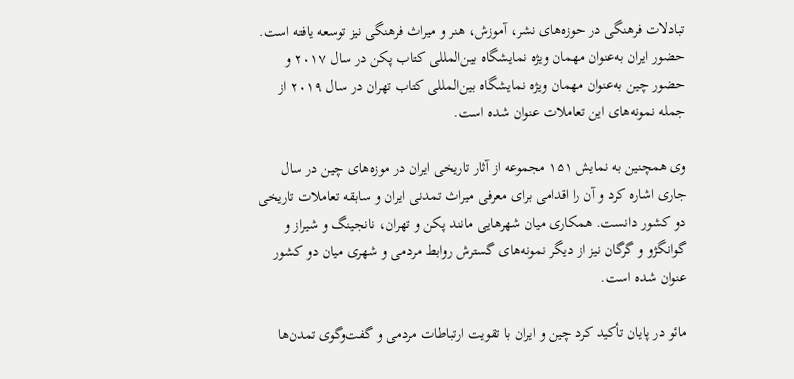تبادلات فرهنگی در حوزه‌های نشر، آموزش، هنر و میراث فرهنگی نیز توسعه یافته است. حضور ایران به‌عنوان مهمان ویژه نمایشگاه بین‌المللی کتاب پکن در سال ۲۰۱۷ و حضور چین به‌عنوان مهمان ویژه نمایشگاه بین‌المللی کتاب تهران در سال ۲۰۱۹ از جمله نمونه‌های این تعاملات عنوان شده است.

وی همچنین به نمایش ۱۵۱ مجموعه از آثار تاریخی ایران در موزه‌های چین در سال جاری اشاره کرد و آن را اقدامی برای معرفی میراث تمدنی ایران و سابقه تعاملات تاریخی دو کشور دانست. همکاری میان شهرهایی مانند پکن و تهران، نانجینگ و شیراز و گوانگژو و گرگان نیز از دیگر نمونه‌های گسترش روابط مردمی و شهری میان دو کشور عنوان شده است.

مائو در پایان تأکید کرد چین و ایران با تقویت ارتباطات مردمی و گفت‌وگوی تمدن‌ها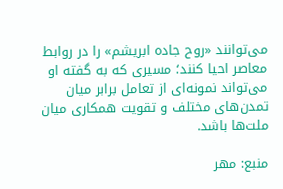می‌توانند «روح جاده ابریشم» را در روابط معاصر احیا کنند؛ مسیری که به گفته او می‌تواند نمونه‌ای از تعامل برابر میان تمدن‌های مختلف و تقویت همکاری میان ملت‌ها باشد.

منبع: مهر